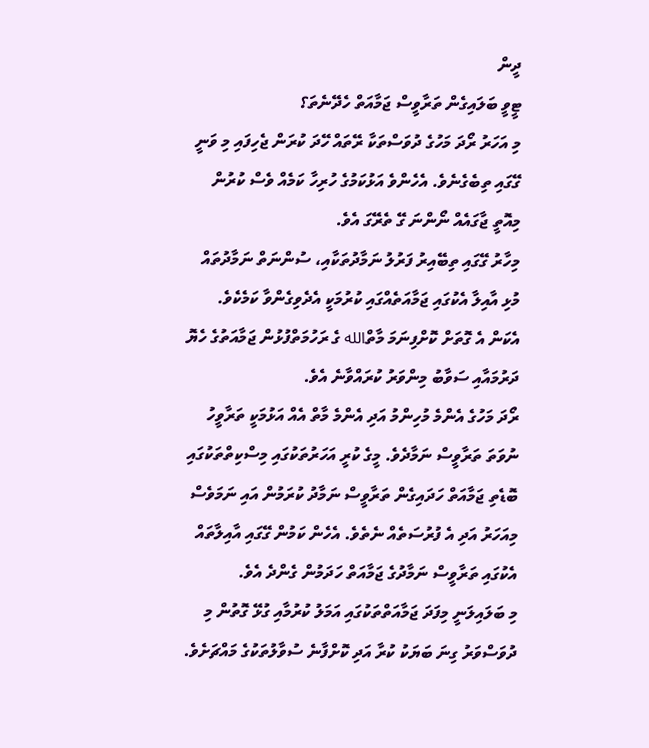ދީން
ޓީވީ ބަލައިގެން ތަރާވީސް ޖަމާއަތް ހެދޭނެތަ؟
މި އަހަރު ރޯދަ މަހުގެ ދުވަސްތަކާ ރޭތައް ހޭދަ ކުރަން ޖެހިފައި މި ވަނީ ގޭގައި ތިބެގެނެވެ. އެހެންވެ އަޅުކަމުގެ ހުރިހާ ކަމެއް ވެސް ކުރުން މިއޮތީ ޖާގައެއް ނޯންނަ ގޭ ތެރޭގަ އެވެ.
މިހާރު ގޭގައި ތިބޭއިރު ފަރުލު ނަމާދުތަކާއި، ސުންނަތް ނަމާދުތައް މުޅި އާއިލާ އެކުގައި ޖަމާއަތެއްގައި ކުރުމަކީ އެދެވިގެންވާ ކަމެކެވެ. އެކަން އެ ގޮތަށް ކޮށްފިނަމަ މާތްالله ގެ ރަހުމަތްފުޅުން ޖަމާއަތުގެ ހެޔޮ ދަރުމައާއި ސަވާބު މިންވަރު ކުރައްވާނެ އެވެ.
ރޯދަ މަހުގެ އެންމެ މުހިންމު އަދި އެންމެ މާތް އެއް އަޅުމަކީ ތަރާވީހު ނުވަތަ ތަރާވީސް ނަމާދެވެ. މީގެ ކުރީ އަހަރުތަކުގައި މިސްކިތްތަކުގައި ބޮޑެތި ޖަމާއަތް ހަދައިގެން ތަރާވީސް ނަމާދު ކުރަމުން އައި ނަމަވެސް މިއަހަރު އަދި އެ ފުރުސަތެއް ނެތެވެ. އެހެން ކަމުން ގޭގައި އާއިލާތައް އެކުގައި ތަރާވީސް ނަމާދުގެ ޖަމާއަތް ހަދަމުން ގެންދެ އެވެ.
މި ބަލައިލަނީ މިފަދަ ޖަމާއަތްތަކުގައި އަމަލު ކުރުމާއި ގުޅޭ ގޮތުން މި ދުވަސްވަރު ގިނަ ބަޔަކު ކުރާ އަދި ކޮށްފާނެ ސުވާލުތަކުގެ މައްޗަށެވެ.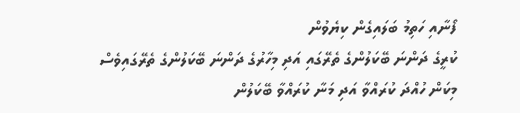ފޯނާއި ހަތިމު ބަލައިގެން ކިޔެވުން
ކުރީގެ ދަންނަ ބޭކަލުންގެ ތެރޭގައި އަދި މިހާރުގެ ދަންނަ ބޭކަލުންގެ ތެރޭގައިވެސް މިކަން ހުއްދަ ކުރައްވާ އަދި މަނާ ކުރައްވާ ބޭކަލުން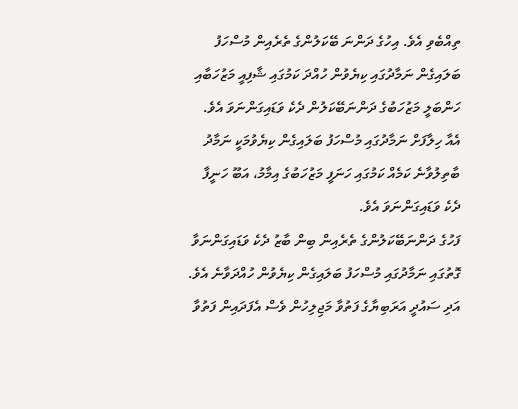ތިއްބެވި އެވެ. އިހުގެ ދަންނަ ބޭކަލުންގެ ތެރެއިން މުސްހަފު ބަލައިގެން ނަމާދުގައި ކިޔެވުން ހުއްދަ ކަމުގައި ޝާފިއީ މަޒުހަބާއި ހަންބަލީ މަޒުހަބުގެ ދަންނަބޭކަލުން ދެކެ ވަޑައިގަންނަވަ އެވެ. އެއާ ހިލާފަށް ނަމާދުގައި މުސްހަފު ބަލައިގެން ކިޔެވުމަކީ ނަމާދު ބާތިލުވާނެ ކަމެއް ކަމުގައި ހަނަފީ މަޒުހަބުގެ އިމާމު، އަބޫ ހަނީފާ ދެކެ ވަޑައިގަންނަވަ އެވެ.
ފަހުގެ ދަންނަބޭކަލުންގެ ތެރެއިން ބިން ބާޒު ދެކެ ވަޑައިގަންނަވާ ގޮތުގައި ނަމާދުގައި މުސްހަފު ބަލައިގެން ކިޔެވުން ހުއްދަވާނެ އެވެ. އަދި ސައުދީ އަރަބިޔާގެ ފަތުވާ މަޖިލިހުން ވެސް އެފަދައިން ފަތުވާ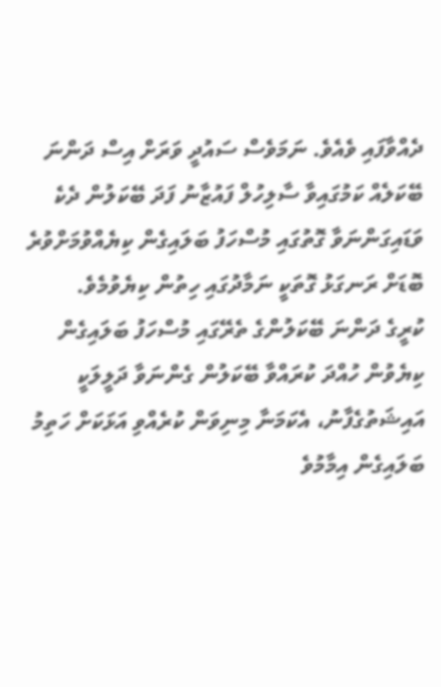ދެއްވާފައި ވެއެވެ. ނަމަވެސް ސައުދީ ވަރަށް އިސް ދަންނަ ބޭކަލެއް ކަމުގައިވާ ސާލިހުލް ފައުޒާނު ފަދަ ބޭކަލުން ދެކެ ވަޑައިގަންނަވާ ގޮތުގައި މުސްހަފު ބަލައިގެން ކިޔެއްވުމަށްވުރެ ބޮޑަށް ރަނގަޅު ގޮތަކީ ނަމާދުގައި ހިތުން ކިޔެވުމެވެ.
ކުރީގެ ދަންނަ ބޭކަލުންގެ ތެރޭގައި މުސްހަފު ބަލައިގެން ކިޔެވުން ހުއްދަ ކުރައްވާ ބޭކަލުން ގެންނަވާ ދަލީލަކީ އައިޝަތުގެފާނު، އެކަމަނާ މިނިވަން ކުރެއްވި އަޅަކަށް ހަތިމު ބަލައިގެން އިމާމުވެ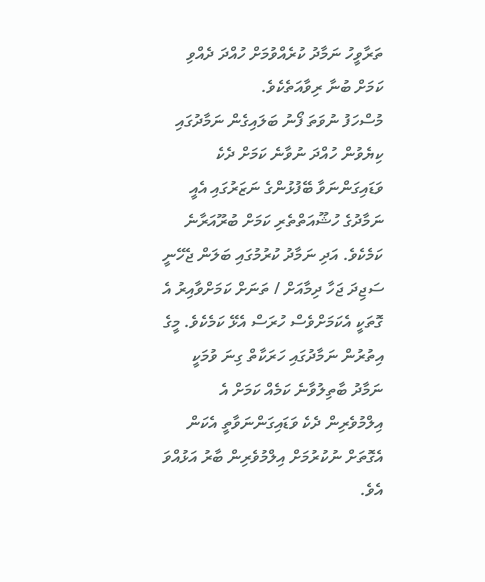ތަރާވީހު ނަމާދު ކުރެއްވުމަށް ހުއްދަ ދެއްވި ކަމަށް ބުނާ ރިވާއަތެކެވެ.
މުސްހަފު ނުވަތަ ފޯނު ބަލައިގެން ނަމާދުގައި ކިޔެވުން ހުއްދަ ނުވާނެ ކަމަށް ދެކެ ވަޑައިގަންނަވާ ބޭފުޅުންގެ ނަޒަރުގައި އެއީ ނަމާދުގެ ހުޝޫއަތްތެރި ކަމަށް ބުރޫއަރާނެ ކަމެކެވެ. އަދި ނަމާދު ކުރުމުގައި ބަލަން ޖެހޭނީ ސަޖިދަ ޖަހާ ދިމާއަށް / ތަނަށް ކަމަށްވާއިރު އެ ގޮތަކީ އެކަމަށްވެސް ހުރަސް އެޅޭ ކަމެކެވެ. މީގެ އިތުރުން ނަމާދުގައި ހަރަކާތް ގިނަ ވުމަކީ ނަމާދު ބާތިލުވާނެ ކަމެއް ކަމަށް އެ އިލްމުވެރިން ދެކެ ވަޑައިގަންނަވާތީ އެކަން އެގޮތަށް ނުކުރުމަށް އިލްމުވެރިން ބާރު އަޅުއްވަ އެވެ.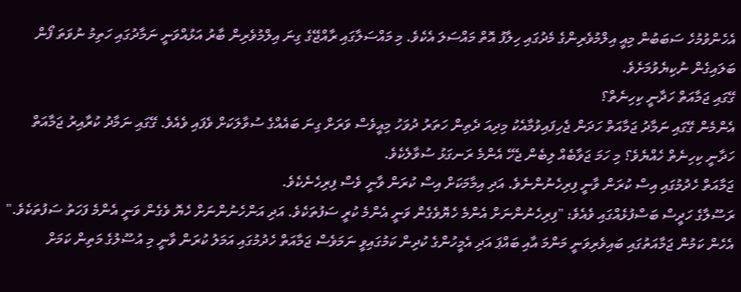އެހެންވުމުހެ ސަބަބުން މިއީ އިލްމުވެރިންގެ މެދުގައި ހިލާފު އޮތް މައްސަލަ އެކެވެ. މި މައްސަލާގައި ރާއްޖޭގެ ގިނަ އިލްމުވެރިން ބާރު އަޅުއްވަނީ ނަމާދުގައި ހަތިމު ނުވަތަ ފޯން ބަލައިގެން ނުކިޔެވުމަށެވެ.
ގޭގައި ޖަމާއަތް ހަދާނީ ކިހިނެތް؟
އެންމެން ގޭގައި ނަމާދު ޖަމާއަތް ހަދަން ޖެހިފައިވުމާއެކު މިދިއަ ދެތިން ހަތަރު ދުވަހު މިއީވެސް ވަރަށް ގިނަ ބައެއްގެ ސުވާލަކަށް ވެފައި ވެއެވެ. ގޭގައި ނަމާދު ކުރާއިރު ޖަމާއަތް ހަދާނީ ކިހިނެތް ހެއްޔެވެ؟ މި ހަމަ ޖަވާބެއް ލިބެން ޖެހޭ އެންމެ ރަނގަޅު ސުވާލެކެވެ.
ޖަމާއަތް ހެދުމުގައި އިސް ކުރަން ވާނީ ފިރިހެނުންނެވެ. އަދި އިމާމަކަށް އިސް ކުރަން ވާނީ ވެސް ފިރިހެނެކެވެ.
ރަސޫލާގެ ހަދީސް ބަސްފުޅެއްގައި ވެއެވެ: "ފިރިހެނުންނަށް އެންމެ ހެޔޮވެގެން ވަނީ އެންމެ ކުރީ ސަފުތަކެވެ. އަދި އަންހެނުންނަށް ހެޔޮ ވެގެން ވަނީ އެންމެ ފަހަތު ސަފުތަކެވެ."
އެހެން ކަމުން ޖަމާއަތުގައި ބައިވެރިވަނީ މަންމަ އާއި ބައްޕަ އަދި އެމީހުންގެ ކުދިން ކަމުގައިވީ ނަމަވެސް ޖަމާއަތް ހެދުމުގައި އަމަލު ކުރަން ވާނީ މި އުސޫލުގެ މަތިން ކަމަށް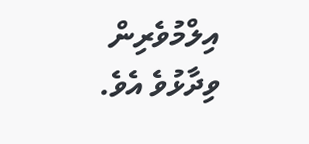އިލްމުވެރިން ވިދާޅުވެ އެވެ.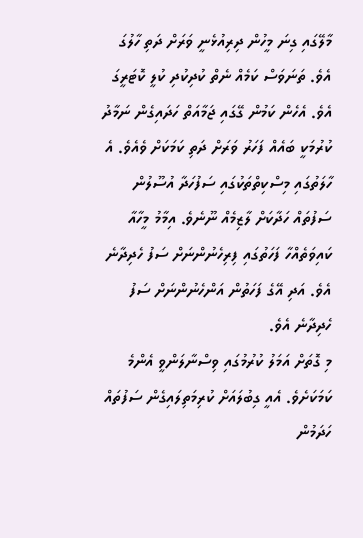މާލޭގައި ގިނަ މީހުން ދިރިއުޅެނީ ވަރަށް ދަތި ހާލުގަ އެވެ. ތަނަވަސް ކަމެއް ނެތް ކުދިކުދި ކުލީ ކޮޓަރީގަ އެވެ. އެހެން ކަމުން ގޭގައި ޖަމާއަތް ހަދައިގެން ނަމާދު ކުރުމަކީ ބައެއް ފަހަރު ވަރަށް ދަތި ކަމަކަށް ވެއެވެ. އެ ހާލަތުގައި މިސްކިތްތަކުގައި ސަފުހަދާ އުސޫލުން ސަފުތައް ހަދާކަށް ލާޒިމެއް ނޫނެވެ. އިމާމު މީހާއާ ކައިވަތެއްހާ ފަހަތުގައި ފިރިހެނުންނަށް ސަފު ހެދިދާނެ އެވެ. އަދި އޭގެ ފަހަތުން އަންހެނުންނަށް ސަފު ހެދިދާނެ އެވެ.
މި ގޮތަށް އަމަލު ކުރުމުގައި ވިސްނާލަންވީ އެންމެ ކަމަކަށެވެ. އެއީ ގިބުލައަށް ކުރިމަތިލައިގެން ސަފުތައް ހަދަމުން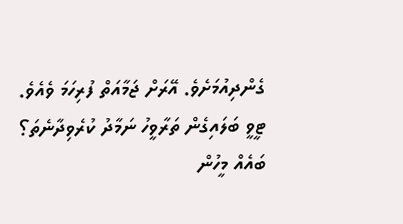ގެންދިއުމަށެވެ. އޭރަށް ޖަމާއަތް ފުރިހަމަ ވެއެވެ.
ޓީވީ ބަލައިގެން ތަރާވީހު ނަމާދު ކުރެވިދާނެތަ؟
ބައެއް މީހުން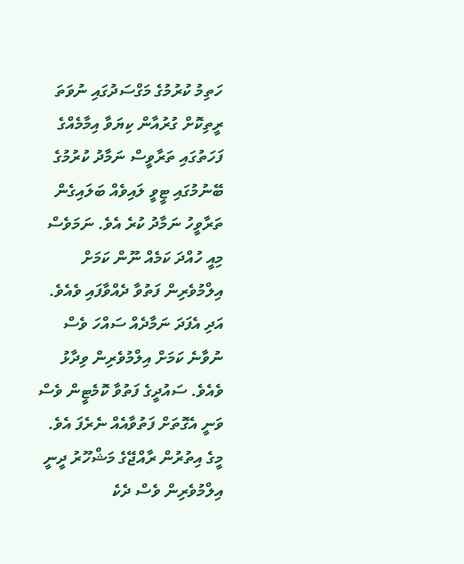ހަތިމު ކުރުމުގެ މަގްސަދުގައި ނުވަތަ ރީތިކޮށް ގުރުއާން ކިޔަވާ އިމާމެއްގެ ފަހަތުގައި ތަރާވީސް ނަމާދު ކުރުމުގެ ބޭނުމުގައި ޓީވީ ލައިވެއް ބަލައިގެން ތަރާވީހު ނަމާދު ކުރެ އެވެ. ނަމަވެސް މިއީ ހުއްދަ ކަމެއް ނޫން ކަމަށް އިލްމުވެރިން ފަތުވާ ދެއްވާފައި ވެއެވެ. އަދި އެފަދަ ނަމާދެއް ސައްހަ ވެސް ނުވާނެ ކަމަށް އިލްމުވެރިން ވިދާޅު ވެއެވެ. ސައުދީގެ ފަތުވާ ކޮމެޓީން ވެސް ވަނީ އެގޮތަށް ފަތުވާއެއް ނެރެފަ އެވެ.
މީގެ އިތުރުން ރާއްޖޭގެ މަޝްހޫރު ދީނީ އިލްމުވެރިން ވެސް ދެކެ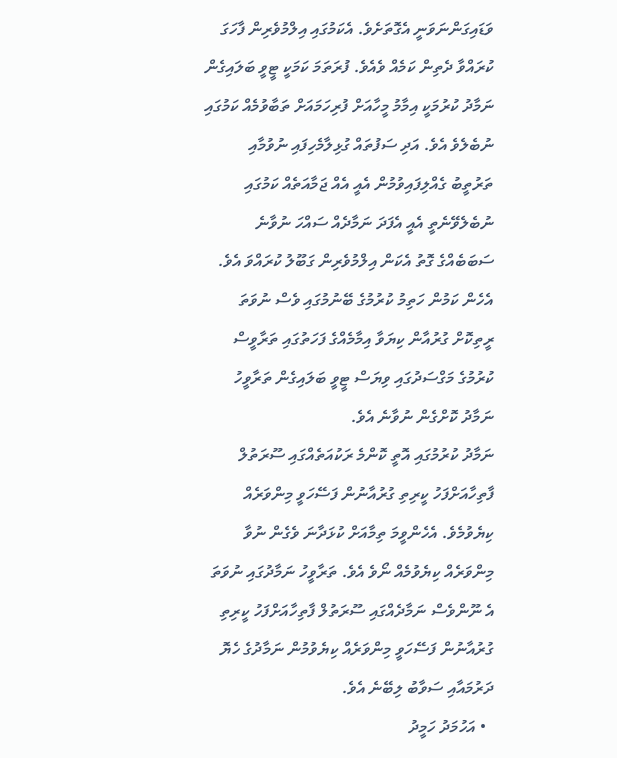ވަޑައިގަންނަވަނީ އެގޮތަށެވެ. އެކަމުގައި އިލްމުވެރިން ފާހަގަ ކުރައްވާ ދެތިން ކަމެއް ވެއެވެ. ފުރަތަމަ ކަމަކީ ޓީވީ ބަލައިގެން ނަމާދު ކުރުމަކީ އިމާމު މީހާއަށް ފުރިހަމައަށް ތަބާވުމެއް ކަމުގައި ނުބެލެވެ އެވެ. އަދި ސަފުތައް ގުޅިލާމެހިފައި ނުވުމާއި ތަރުތީބު ގެއްލިފައިވުމުން އެއީ އެއް ޖަމާއަތެއް ކަމުގައި ނުބެލެވޭނެތީ އެއީ އެފަދަ ނަމާދެއް ސައްހަ ނުވާނެ ސަބަބެއްގެ ގޮތު އެކަން އިލްމުވެރިން ގަބޫލު ކުރައްވަ އެވެ.
އެހެން ކަމުން ހަތިމު ކުރުމުގެ ބޭނުމުގައި ވެސް ނުވަތަ ރީތިކޮށް ގުރުއާން ކިޔަވާ އިމާމެއްގެ ފަހަތުގައި ތަރާވީސް ކުރުމުގެ މަގްސަދުގައި ވިޔަސް ޓީވީ ބަލައިގެން ތަރާވީހު ނަމާދު ކޮށްގެން ނުވާނެ އެވެ.
ނަމާދު ކުރުމުގައި އޮތީ ކޮންމެ ރަކުއަތެއްގައި ސޫރަތުލް ފާތިހާއަށްފަހު ކީރިތި ގުރުއާނުން ފަސޭހަވީ މިންވަރެއް ކިޔެވުމެވެ. އެހެންވީމަ ތިމާއަށް ކުޅަދާނަ ވެގެން ނުވާ މިންވަރެއް ކިޔެވުމެއް ނޯވެ އެވެ. ތަރާވީހު ނަމާދުގައި ނުވަތަ އެ ނޫންވެސް ނަމާދެއްގައި ސޫރަތުލް ފާތިހާއަށްފަހު ކީރިތި ގުރުއާނުން ފަސޭހަވީ މިންވަރެއް ކިޔެވުމުން ނަމާދުގެ ހެޔޮ ދަރުމައާއި ސަވާބު ލިބޭނެ އެވެ.
  • އަހުމަދު ހަމީދު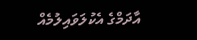އާދަމްގެ އެކުލަވައިލުމެއް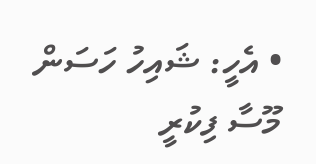• އެހީ: ޝައިހު ހަސަން މޫސާ ފިކުރީ